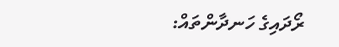ރޯދައިގެ ހަނދާންތައް: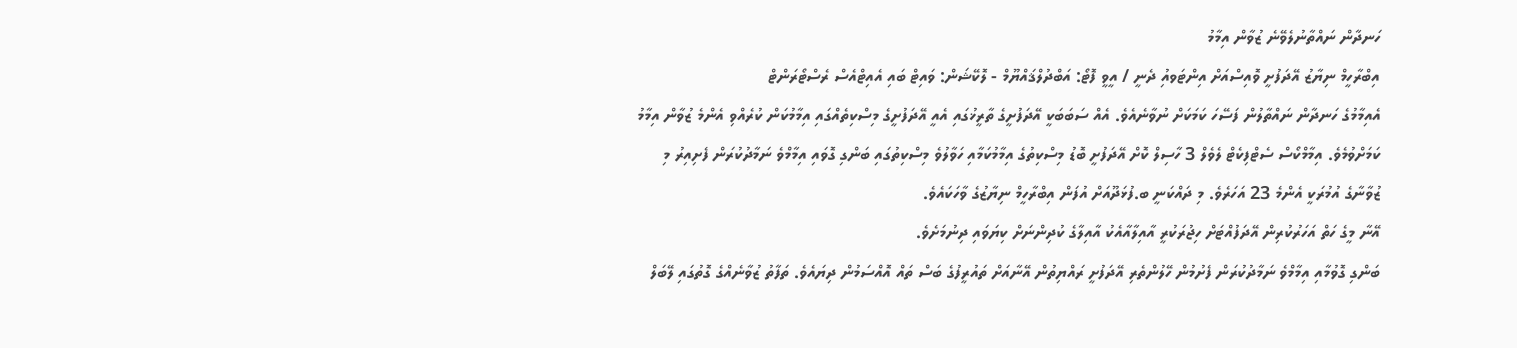ހަނދާން ނައްތާނުލެވޭނެ ޒުވާން އިމާމު
އިބްރާހީމް ނިޔާޒު އޭދަފުށީ ވޮއިސްއަށް އިންޓަވއިު ދެނީ / އީވީ ފޮޓޯ: އަބްދުލްޤައްޔޫމް - ލޮކޭޝަން: ވައިޓް ބައި އެއިޓްއެސް ރެސްޓޯރަންޓް
އެއިމާމުގެ ހަނދާން ނައްތާލުން ފަސޭހަ ކަމަކަށް ނުވާނެއެވެ. އެއް ސަބަބަކީ އޭދަފުށީގެ ތާރީޚުގައި އެއީ އޭދަފުށީގެ މިސްކިތެއްގައި އިމާމުކަން ކުރެއްވި އެންމެ ޒުވާން އިމާމު ކަމަށްވުމެވެ. އިމާމްކޯސް ސެޓްފިކެޓް ލެވެލް 3 ހާސިލް ކޮށް އޭދަފުށީ ބޮޑު މިސްކިތުގެ އިމާމުކަމާއި ހަވާލުވެ މިސްކިތުގައި ބަންގި ގޮވައި އިމާމްވެ ނަމާދުކުރަން ފެށިއިރު މި ޒުވާނާގެ އުމުރަކީ އެންމެ 23 އަހަރެވެ. މި ދައްކަނީ ބ.ފުޅަދޫއަށް އުފަން އިބްރާހީމް ނިޔާޒުގެ ވާހަކައެވެ.
އޭނާ މީގެ ހަތް އަހަރުކުރިން އޭދަފުއްޓަށް ހިޖުރަކުރީ އާއިލާއާއެކު އާއިލާގެ ކުދިންނަށް ކިޔަވައި ދިނުމަށެވެ.
ބަންގި ގޮވުމާއި އިމާމްވެ ނަމާދުކުރަން ފެށުމުން ހޭލުންތެރި އޭދަފުށީ ރައްޔިތުން އޭނާއަށް ތައުރީފުގެ ބަސް ތައް އޮއްސަމުން ދިޔައެވެ. ތަފާތު ޒުވާނެއްގެ ގޮތުގައި ލޭބަލް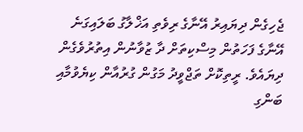ޖެހިގެން ދިޔައިރު އޭނާގެ ރިވެތި އަޚްލާގު ބަލައިގަނެ އޭނާގެ ފަހަތުން މިސްކިތަށް ދާ ޒުވާނުން އިތުރުވެގެން ދިޔައެވެ. ރީތިކޮށް ތަޖްވީދު މަގުން ގުރުއާން ކިޔެވުމާއި ބަންގި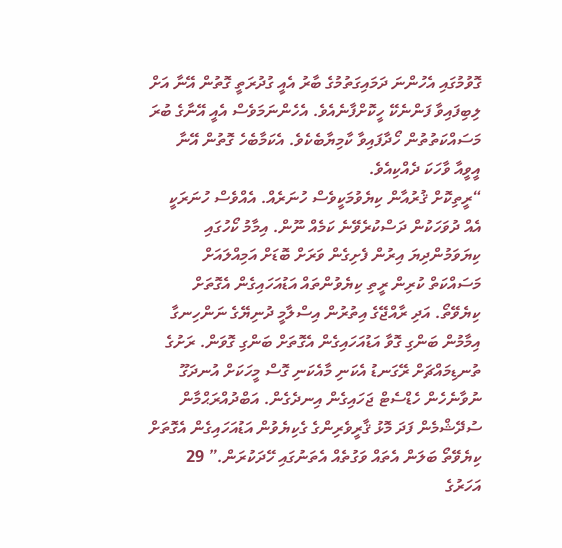ގޮވުމުގައި އެހުންނަ ދަމައިގަތުމުގެ ބާރު އެއީ ގުދުރަތީ ގޮތުން އޭނާ އަށް ލިބިފައިވާ ފަންނެކޭ ހީކޮށްފާނެއެވެ. އެހެންނަމަވެސް އެއީ އޭނާގެ ބުރަ މަސައްކަތުތުން ހޯދާފައިވާ ކާމިޔާބެކެވެ. އެކަމާބެހެ ގޮތުން އޭނާ އީވީއާ ވާހަކަ ދެއްކިއެވެ.
“ރީތިކޮށް ޤުރުއާން ކިޔެވުމަކީވެސް ހުނަރެއް. އެއްވެސް ހުނަރަކީ އެއް ދުވަހަކުން ދަސްކުރެވޭނެ ކަމެއް ނޫން. އިމާމު ކޯހުގައި ކިޔަވަމުންދިޔަ އިރުން ފެށިގެން ވަރަށް ބޮޑަށް އަމިއްލައަށް މަސައްކަތް ކުރިން ރީތި ކިޔެވުންތައް އަޑުއަހައިގެން އެގޮތަށް ކިޔެވޭތޯ. އަދި ރާއްޖޭގެ އިތުރުން އިސްލާމީ ދުނިޔޭގެ ނަންހިނގާ އިމާމުން ބަންގި ގޮވާ އަޑުއަހައިގެން އެގޮތަށް ބަންގި ގޮވަން. ރަށުގެ ތުނޑިމައްޗަށް ރޭގަނޑު އެކަނި މާއެކަނި ގޮސް މީހަކަށް އުނދަގޫ ނުވާނެހެން ހެޑްސެޓް ޖަހައިގެން އިނދެގެން. އަބްދުއްރަޙްމާން ސުދޭޝްމެން ފަދަ މޮޅު ޤާރީވެރިންގެ ގެކިޔެވުން އަޑުއަހައިގެން އެގޮތަށް ކިޔެވޭތޯ ބަލަން އެތައް ވަގުތެއް އެތަނުގައި ހޭދަކުރަން.” 29 އަހަރުގެ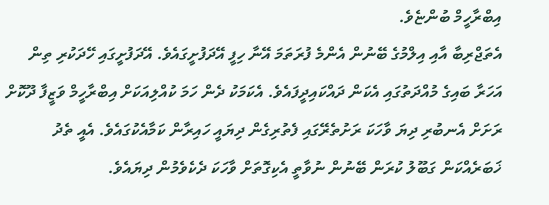އިބްރާހީމް ބުންޏެވެ.
އެތަޖްރިބާ އާއި އިލްމުގެ ބޭނުން އެންމެ ފުރަތަމަ އޭނާ ހިފީ އޭދަފުށީގައެވެ. އޭދަފުށީގައި ހޭދަކުރި ތިން އަހަރާ ބައިގެ މުއްދަތުގައި އެކަން ދައްކައިދީފައެވެ. އެކަމަކު ދެން ހަމަ ކުއްލިއަކަށް އިބްރާހީމް ވަޒީފާ ދޫކޮށް ރަށަށް އެނބުރި ދިޔަ ވާހަކަ ރަށުތެރޭގައި ފެތުރިގެން ދިޔައީ ހައިރާން ކަމާއެކުގައެވެ. އެއީ ތެދު ޚަބަރެއްކަން ގަބޫލު ކުރަން ބޭނުން ނުވާތީ އެކިގޮތަށް ވާހަކަ ދެކެވެމުން ދިޔައެވެ.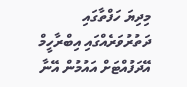މިދިޔަ ހަފްތާގައި ދަތުރުވަރެއްގައި އިބްރާހީމް އޭދަފުއްޓަށް އައުމުން އޭނާ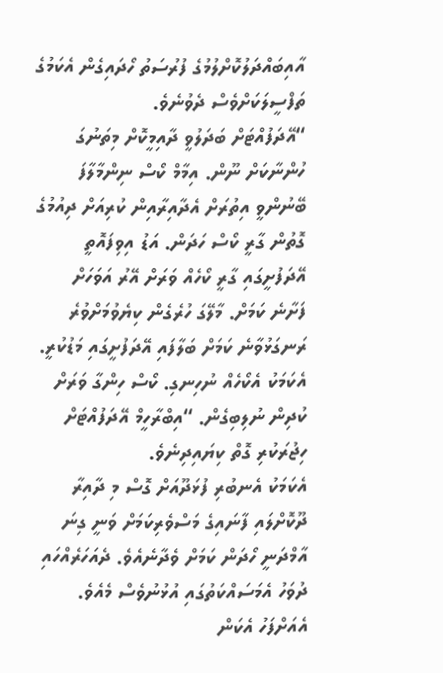އާއިބައްދަލުކޮށްލުމުގެ ފުރުސަތު ހޯދައިގެން އެކަމުގެ ތަފްސީލަކަށްވެސް ދެވުނެވެ.
“އޭދަފުއްޓަށް ބަދަލުވީ ދާއިމީކޮށް މިތަނުގަ ހުންނާކަށް ނޫން. އިމާމް ކޯސް ނިންމާލާފަ ބޭނުންވީ އިތުރަށް އެދާއިރާއިން ކުރިއަށް ދިއުމުގެ ގޮތުން ގާރީ ކޯސް ހަދަން. އަޑު އިވިފައޮތީ އޭދަފުށީގައި ގާރީ ކޯހެއް ވަރަށް އޭރު އަވަހަށް ފަށާނެ ކަމަށް. މާލޭގަ ހުރެގެން ކިޔެވުމަށްވުރެ ރަނގަޅުވާނެ ކަމަށް ބަލާފައި އޭދަފުށީގައި މަޑުކުރީ. އެކަމަކު އެކޯހެއް ނުހިނގި. ކޯސް ހިންގާ ވަރަށް ކުދިން ނުލިބިގެން. “އިބްރާހީމް އޭދަފުއްޓަށް ހިޖުރަކުރި ގޮތް ކިޔައިދިނެވެ.
އެކަމަކު އެނބުރި ފުޅަދޫއަށް ގޮސް މި ދާއިރާ ދޫކޮށްލައި ފާނައިގެ މަސްވެރިކަމަށް ވަނީ ގިނަ އާމްދަނީ ހޯދަން ކަމަށް ވެދާނެއެވެ. ދެއަހަރެއްހައި ދުވަހު އެމަސައްކަތުގައި އުޅުނުވެސް މެއެވެ. އެއަށްފަހު އެކަން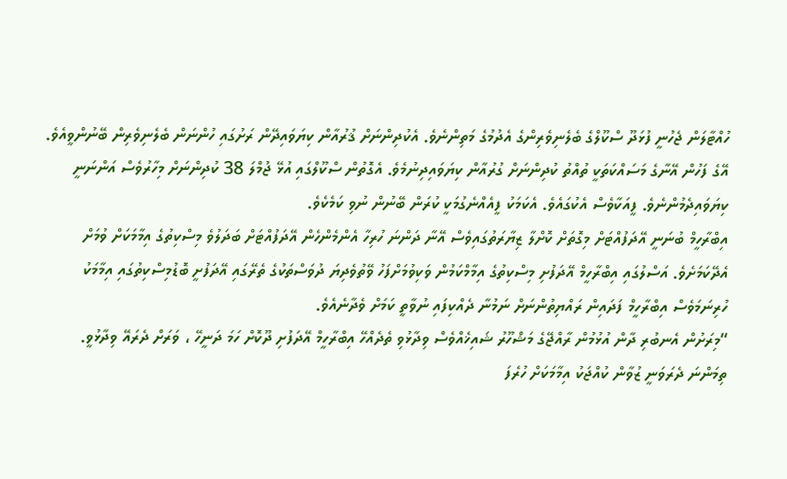ހުއްޓާލަން ޖެހުނީ ފުޅަދޫ ސްކޫލްގެ ބެލެނިވެރިންގެ އެދުމުގެ މަތިންނެވެ. އެކުދިންނަށް ޤުރުއާން ކިޔަވައިދޭން ރަށުގައި ހުންނަން ބެލެނިވެރިން ބޭނުންވީއެވެ.
އޭގެ ފަހުން އޭނާގެ މަސައްކަތަކީ ތުއްތު ކުދިންނަށް ގުރުއާން ކިޔަވައިދިނުމެވެ. އެގޮތުން ސްކޫލްގައި އުޅޭ ޖުމްލަ 38 ކުދިންނަށް މިހާރުވެސް އަންނަނީ ކިޔަވައިދެމުންނެވެ. ފީއަކާވެސް އެކުގައެވެ. އެކަމަކު ފީއެއްނެގުމަކީ ކުރަން ބޭނުން ނުވި ކަމެކެވެ.
އިބްރާހީމް ބުނަނީ އޭދަފުއްޓަށް މިގޮތަށް ކޮށްލާ ޒިޔާރަތުގައިވެސް އޭނާ ދަންނަ ހުރިހާ އެންމެންހެން އޭދަފުއްޓަށް ބަދަލުވެ މިސްކިތުގެ އިމާމަކަށް ވުމަށް އެދޭކަމަށެވެ. އަސްލުގައި އިބްރާހީމް އޭދަފުށި މިސްކިތުގެ އިމާމްކަމުން ވަކިވުމަށްފަހު ވޭތުވެދިޔަ ދުވަސްތަކުގެ ތެރޭގައި އޭދަފުށީ ބޮޑުމިސްކިތުގައި އިމާމަކު ހުރިނަމަވެސް އިބްރާހީމް ފަދައިން ރައްޔިތުންނަށް ނަމުނާ ދެއްކިފައި ނުވާތީ ކަމަށް ވެދާނެއެވެ.
“މިރަށުން އެނބުރި ދާން އުޅުމުން ރާއްޖޭގެ މަޝްހޫރު ޝައިޚެއްވެސް ވިދާޅުވި ތެދެއްހޭ އިބްރާހީމް އޭދަފުށި ދޫކޮށް ހަމަ ދަނީހޭ ، ވަރަށް ދެރައޭ ވިދާޅުވީ. ތިމަންނަ ދެރަވަނީ ޒުވާން ކުއްޖަކު އިމާމަކަށް ހުރެފަ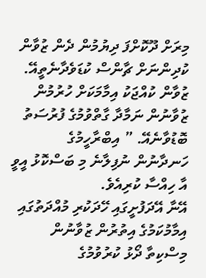މިރަށް ދޫކޮށްފަ ދިޔުމުން ދެން ޒުވާން ކުދިންނަށް ޗާންސް ކުޑަވެދާނެތީއޭ. ޒުވާން ކުއްޖަކު އިމާމަކަށް ހުރުމުން ޒުވާނުން ނަމާދާ ގާތްވުމުގެ ފުރުސަތު ބޮޑުވާނެއޭ. ” އިބްރާހީމުގެ ހަނދާނުން ނުފިލާނެ މި ބަސްކޮޅު އީވީ އާ ހިއްސާ ކުރިއެވެ.
އޭނާ އޭދަފުށީގައި ހޭދަކުރި މުއްދަތުގައި އިމާމުކަމުގެ އިތުރުން ޒުވާނުން މިސްކިތާ ދޯޅު ކުރުވުމުގެ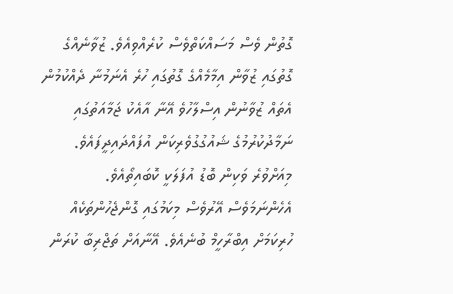ގޮތުން ވެސް މަސައްކަތްވެސް ކުރެއްވިއެވެ. ޒުވާނެއްގެ ގޮތުގައި ޒުވާން އިމާމެއްގެ ގޮތުގައި ހުރެ އެނަމުނާ ދެއްކުމުން އެތައް ޒުވާނުން އިސްލާހުވެ އޭނާ އާއެކު ޖަމާއަތުގައި ނަމާދުކުރުމުގެ ޝައުގުގުވެރިކަން އުފައްދައިދީފައެވެ. މިއަށްވުރެ ވަކިން ބޮޑު އުފަލަކީ ކޮބައިތޯއެވެ.
އެހެންނަމަވެސް އޭރުވެސް މިކަމުގައި ގޮންޖެހުންތަކެއް ހުރިކަމަށް އިބްރާހީމް ބުނެއެވެ. އޭނާއަށް ތަޖްރިބާ ކުރަން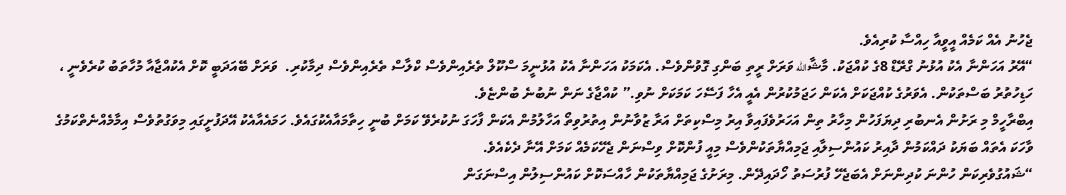ޖެހުނު އެއް ކަމެއް އީވީއާ ހިއްސާ ކުރިއެވެ.
“އޭރު އަހަންނާ އެކު އުޅުނު ގްރޭޑް 8ގެ ކުއްޖަކު. މާޝާالله ވަރަށް ރީތި ބަންގި ގޮވުންވެސް. އެކަމަކު އަހަންނާ އެކު އުޅުނީމަ ސްކޫލް ތެރެއިންވެސް ކްލާސް ތެރެއިންވެސް ދިމާކުރި.  ވަރަށް ބޭއަދަބީ ކޮށް އެކުއްޖާއާ މުހާތަބު ކުރެވެނީ ، ހަޑިހުތުރު ބަސްތަކުން. އެވަރުގެ ކުއްޖަކަށް އެކަން ހަޖަމުކުރުން އެއީ އެހާ ފަސޭހަ ކަމަކަށް ނުވި.” ކުއްޖާގެ ނަން ނުބުނެ ބުންޏެވެ.
އިބްރާހީމް މި ރަށުން އެނބުރި ދިޔަފަހުން މިހާރު ތިން އަހަރުވެފައިވާ އިރު މިސްކިތަށް އަރާ ޒުވާނުން އިތުރުވިތޯ އަހާލުމުން އެކަން ފާހަގަ ނުކުރެވޭ ކަމަށް ބުނީ ހިތާމައާއެކުގައެވެ. ހަމައެއާއެކު އޭދަފުށީގައި މިވަގުތުވެސް އިމާމެއްނެތްކަމުގެ ވާހަކަ އެތައް ބަޔަކު ދައްކަމުން ދާއިރު ކައުންސިލާއި ޖަމިއްޔާތަކުންވެސް މިއީ ފުންކޮށް ވިސްނަން ޖެހޭކަމެއް ކަމަށް އޭނާ ދެކެއެވެ.
“ޝައުގުވެރިކަން ހުންނަ ކުދިންނަށް އެބަޖެހޭ ފުރުސަތު ހޯދައިދޭން. މިރަށުގެ ޖަމިއްޔާތަކުން ހާއްސަކޮށް ކައުންސިލުން އިސްނަގަން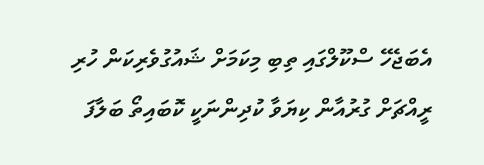އެބަޖެހޭ ސްކޫލްގައި ތިބި މިކަމަށް ޝައުގުވެރިކަން ހުރި ރީއްޗަށް ގުރުއާން ކިޔަވާ ކުދިންނަކީ ކޮބައިތޯ ބަލާފަ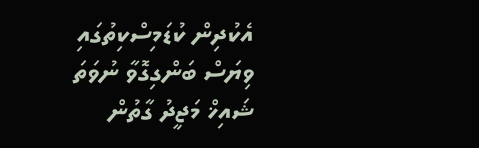އެކުދިން ކުޑަމިސްކިތުގައި ވިޔަސް ބަންގިގޮވާ ނުވަތަ ޝައިޚް މަޖީދު ގާތުން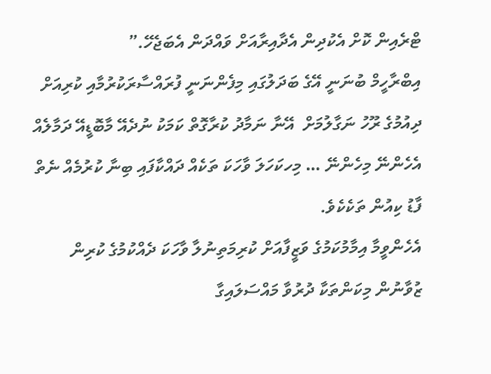ޓްރެއިން ކޮށް އެކުދިން އެދާއިރާއަށް ވައްދަން އެބަޖެހޭ.”
އިބްރާހީމް ބުނަނީ އޭގެ ބަދަލުގައި މިފެންނަނީ ފުރައްސާރަކުރުމާއި ކުރިއަށް ދިއުމުގެ ރޫހު ނަގާލުމަށް  އޭނާ ނަމާދު ކުރާގޮތް ކަމަކު ނުދެއޭ މާބޮޑީއޭ ދަމާލެއް އެހެންނޭ މިހެންނޭ … މިހކަހަލަ ވާހަކަ ތަކެއް ދައްކާފައި ބިނާ ކުރުމެއް ނެތް ފާޑު ކިއުން ތަކެކެވެ.
އެހެންވީމާ އިމާމުކަމުގެ ވަޒީފާއަށް ކުރިމަތިނުލާ ވާހަކަ ދެއްކުމުގެ ކުރިން ޒުވާނުން މިކަންތަކާ ދުރުވާ މައްސަލައިގާ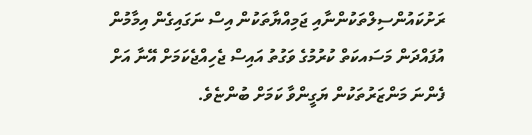ރަށުކައުންސިލްތަކުންނާއި ޖަމިއްޔާތަކުން އިސް ނަގައިގެން އިމާމުން އުފައްދަން މަސައކަތް ކުރުމުގެ ވަގުތު އައިސް ޖެހިއްޖެކަމަށް އޭނާ އަށް ފެންނަ މަންޒަރުތަކުން ޔަގީންވާ ކަމަށް ބުންޏެވެ.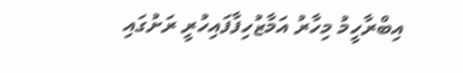އިބްރާހީމު މިހާރު އަމާޒުހިފާފައިހުރީ ރަށުގައި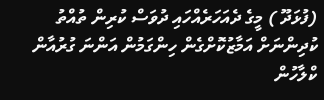(ފުޅަދޫ ) މީގެ ދެއަހަރެއްހައި ދުވަސް ކުރިން ތުއްތު ކުދިންނަށް އަމާޒުކޮށްގެން ހިންގަމުން އަންނަ ގުރުއާން ކްލާހުން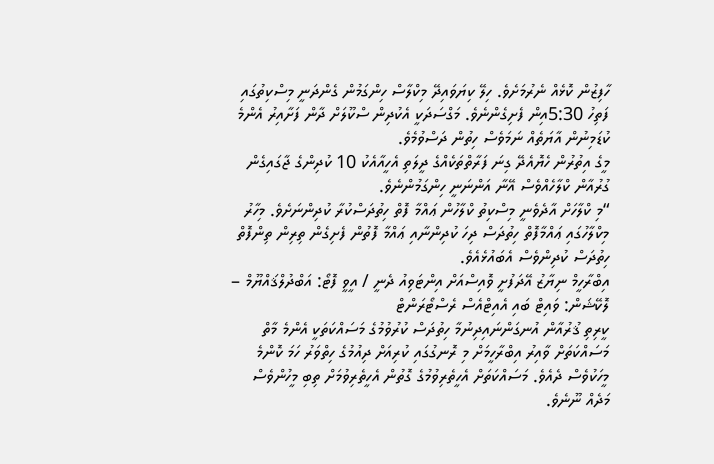ހާފިޒުން ކޮޅެއް ނެރުމަށެވެ. ހިލޭ ކިޔަވައިދޭ މިކްލާސް ހިންގަމުން ގެންދަނީ މިސްކިތުގައި ފަތިހު 5:30އިން ފެށިގެންނެވެ. މަގްސަދަކީ އެކުދިން ސްކޫލަށް ދާން ފަށާއިރު އެންމެ ކުޑަމިނުން އާޔަތެއް ނަމަވެސް ހިތުން ދަސްވުމެވެ.
މީގެ އިތުރުން ހެޔޮއެދޭ ގިނަ ފަރާތްތަކެއްގެ ދީލަތި އެހީއާއެކު 10 ކުދިންގެ ޖާގައިގެން ގުރުއާން ކްލާހެއްވެސް އޭނާ އަންނަނީ ހިންގަމުންނެވެ.
“މި ކްލާހަށް އާދެވެނީ މިސްކިތު ކްލާހުން ޢައްމާ ފޮތް ހިތުދަސްކުރާ ކުދިންނަށެވެ. މިހާރު މިކްލާހުގައި ޢައްމާފޮތް ހިތުދަސް ދިހަ ކުދިންނާއި ޢައްމާ ފޮތުން ފެށިގެން ތިރިން ތިންފޮތް ހިތުދަސް ކުދިންވެސް އެބައުޅެއެވެ.
އިބްރާހީމް ނިޔާޒު އޭދަފުށީ ވޮއިސްއަށް އިންޓަވިއު ދެނީ / އީވީ ފޮޓޯ: އަބްދުލްޤައްޔޫމް – ލޮކޭޝަން: ވައިޓް ބައި އެއިޓްއެސް ރެސްޓޯރަންޓް
ކީރިތި ޤުރުއާން އުނގަންނައިދިނުމާ ހިތުދަސް ކުރުވުމުގެ މަސައްކަތަކީ އެންމެ މާތް މަސައްކަތަށް ވާއިރު އިބްރާހީމަށް މި ރޮނގުގައި ކުރިއަށް ދިއުމުގެ ހިތްވަރު ހަމަ ކޮންމެ މީހަކުވެސް ދެއެވެ. މަސައްކަތަށް އެހީތެރިވުމުގެ ގޮތުން އެހީތެރިވުމަށް ތިބި މީހުންވެސް މަދެއް ނޫނެވެ.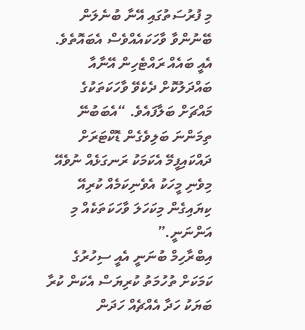މި ފުރުސަތުގައި އޭނާ ބުނެލަން ބޭނުންވާ ވާހަކައެއްވެސް އެބައޮތެވެ. އެއީ ބައެއް ރައްޓެހިން އޭނާއާ ބައްދަލުކޮށް ދެކެވޭ ވާހަކަތަކުގެ މައްޗަށް ބަލާފައެވެ. “އެބަބުނޭ ތިމަންނަ ބަލިވެގެން ޑޮކްޓަރަށް ދައްކައިފީމޭ އެކަމަކު ރަނގަޅެއް ނުވެއޭ މިވެނި މީހަކު އެވެނިކަމެއް ކުރިއޭ ކިޔައިގެން މިކަހަލަ ވާހަކަތަކެއް މި އަންނަނީ.”
އިބްރާހިމް ބުނަނީ އެއީ ސިހުރުގެ ކަމަކަށް ތުހުމަތު ކުރިޔަސް އެކަން ކުރާ ބަޔަކު ހަދާ އެއްޗެއް ހަދަން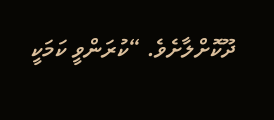ދޫކޮށްލާށެވެ. “ކުރަންވީ ކަމަކީ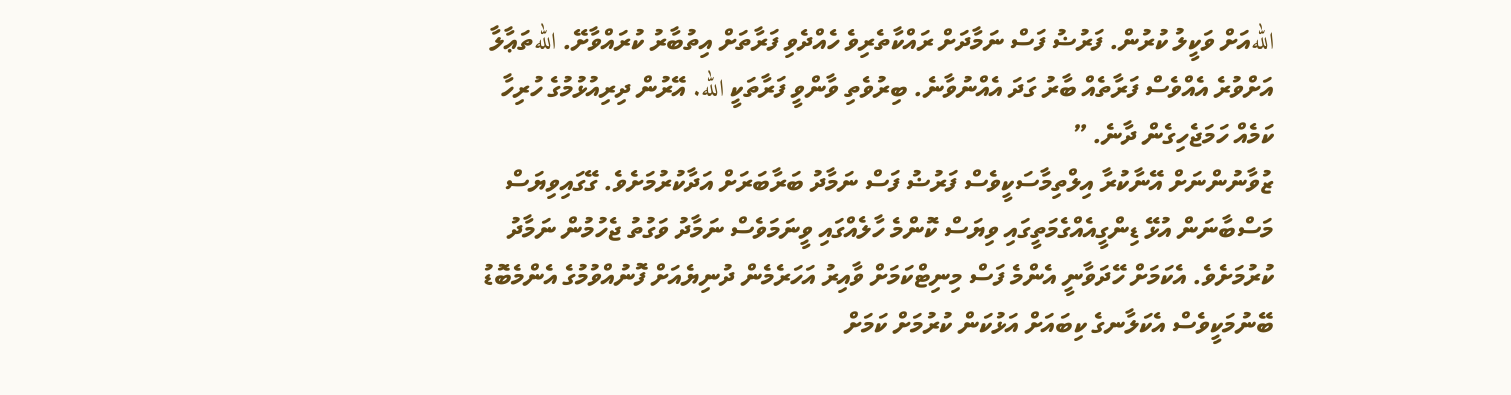اللهއަށް ވަކީލު ކުރުން. ފަރުޟު ފަސް ނަމާދަށް ރައްކާތެރިވެ ހެއްދެވި ފަރާތަށް އިތުބާރު ކުރައްވާށޭ. اللهތަޢާލާ އަށްވުރެ އެއްވެސް ފަރާތެއް ބާރު ގަދަ އެއްނުވާނެ. ބިރުވެތި ވާންވީ ފަރާތަކީ الله. އޭރުން ދިރިއުޅުމުގެ ހުރިހާ ކަމެއް ހަމަޖެހިގެން ދާނެ. ”
ޒުވާނުންނަށް އޭނާކުރާ އިލްތިމާސަކީވެސް ފަރުޟު ފަސް ނަމާދު ބަރާބަރަށް އަދާކުރުމަށެވެ. ގޭގައިވިޔަސް މަސްބާނަން އުޅޭ ޑިންގީއެއްގެމަތީގައި ވިޔަސް ކޮންމެ ހާލެއްގައި ވީނަމަވެސް ނަމާދު ވަގުތު ޖެހުމުން ނަމާދު ކުރުމަށެވެ. އެކަމަށް ހޭދަވާނީ އެންމެ ފަސް މިނިޓްކަމަށް ވާއިރު އަހަރެމެން ދުނިޔެއަށް ފޮނުއްވުމުގެ އެންމެބޮޑު ބޭނުމަކީވެސް އެކަލާނގެ ކިބައަށް އަޅުކަން ކުރުމަށް ކަމަށް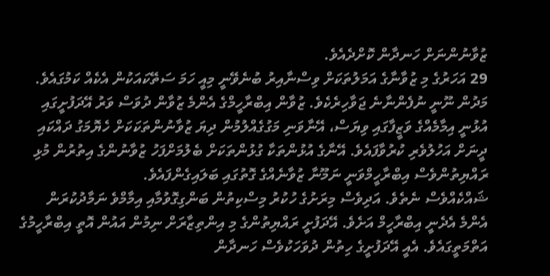ޒުވާނުންނަށް ހަނދާން ކޮށްދެއެވެ.
29 އަހަރުގެ މި ޒުވާނާގެ އަމަލުތަކަށް ވިސްނާއިރު ބުނެވޭނީ މިއީ ހަމަ ސަތޭކައަކުން އެކެއް ކަމުގައެވެ. މަދުން ނޫނީ ނުފެންނާނެ ޖަވާހިރެކެވެ. ޒުވާން އިބްރާހީމްގެ އެންމެ ޒުވާން ދުވަސް ވަރު އޭދަފުށީގައި އުޅުނީ އިމާމެއްގެ ވަޒީފާގައި ވިޔަސް، އޭނާވަނި މަގުގެއްލުމުން ދިޔަ ޒުވާނުންތަކަކަށް ހެޔޮމަގު ދައްކައި ދީނަށް އަހުލުވެރި ކުރުވާފައެވެ. އޭނާގެ އުޅުންތަކާ ގުޅުންތަކަށް ބެލުމަށްފަހު ޒުވާނުންގެ އިތުރުން މުޅި ރައްޔިތުންވެސް އިބްރާހީމްވަނީ ނަމޫނާ ޒުވާނެއްގެ ގޮތުގައި ބަލައިގެންފައެވެ.
ޝައްކެއްވެސް ނެތެވެ. އަދިވެސް މިރަށުގެ ހުކުރު މިސްކިތުން ބަންގިގޮވުމާއި އިމާމްވެ ނަމާދުކުރަން އެންމެ އެދެނީ އިބްރާހީމް އަށެވެ. އޭދަފުށީ ރައްޔިތުންގެ މި އިންތިޒާރަށް ނިމުން އައުން އޮތީ އިބްރާހީމުގެ އަތްމަތީގައެވެ. އެއީ އޭދަފުށީގެ ހިތުން ދުވަހަކުވެސް ހަނދާން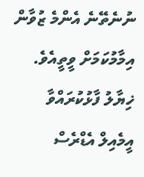ނުނެތޭނެ އެންމެ ޒުވާން އިމާމުކަމަށް ވީތީއެވެ.
ޚިޔާލު ފާޅުކުރައްވާ
އީމެއިލް އެޑްރެސް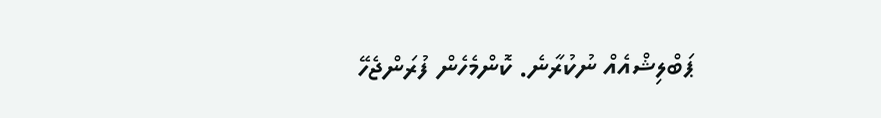ޕަބްލިޝްއެއް ނުކުރާނެ. ކޮންމެހެން ފުރަންޖެހޭ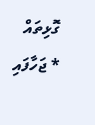ގޮޅިތައް * ޖަހާފައި